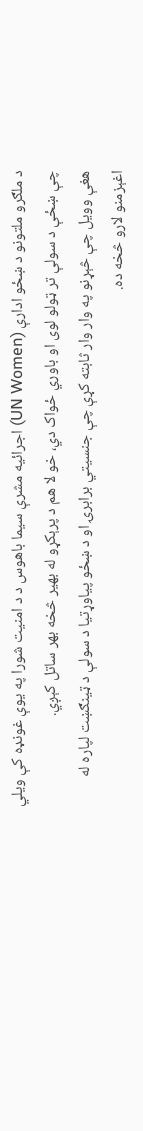د ملګرو ملتونو د ښځو ادارې (UN Women) اجرائیه مشرې سیما باهوس د د امنیت شورا په یوې غونډه کې ویلي چې ښځې د سولې تر ټولو لوی او باوري ځواک دي، خو لا هم د پرېکړو له بهیر څخه بهر ساتل کېږي.
هغې وویل چې څېړنو په وار وار ثابته کړې چې جنسیتي برابرۍ او د ښځو پیاوړتیا د سولې د ټینګښت لپاره له اغېزمنو لارو څخه ده.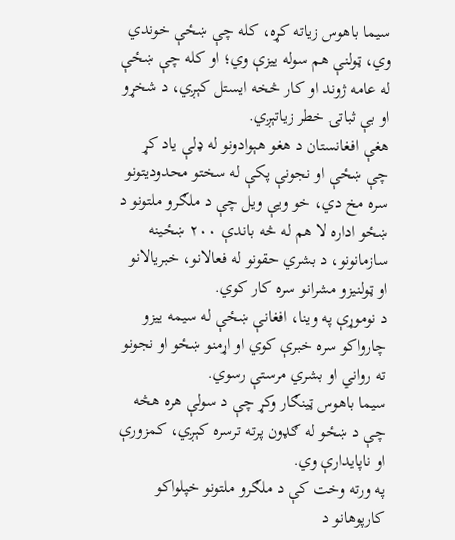سیما باهوس زیاته کړه، کله چې ښځې خوندي وي، ټولنې هم سوله ییزې وي؛ او کله چې ښځې له عامه ژوند او کار څخه ایستل کېږي، د شخړو او بې ثباتۍ خطر زیاتېږي.
هغې افغانستان د هغو هېوادونو له ډلې یاد کړ چې ښځې او نجونې پکې له سختو محدودیتونو سره مخ دي، خو ویې ویل چې د ملګرو ملتونو د ښځو اداره لا هم له څه باندې ۲۰۰ ښځینه سازمانونو، د بشري حقونو له فعالانو، خبریالانو او ټولنیزو مشرانو سره کار کوي.
د نوموړې په وینا، افغانې ښځې له سیمه ییزو چارواکو سره خبرې کوي او اړمنو ښځو او نجونو ته رواني او بشري مرستې رسوي.
سیما باهوس ټینګار وکړ چې د سولې هره هڅه چې د ښځو له ګډون پرته ترسره کېږي، کمزورې او ناپایدارې وي.
په ورته وخت کې د ملګرو ملتونو خپلواکو کارپوهانو د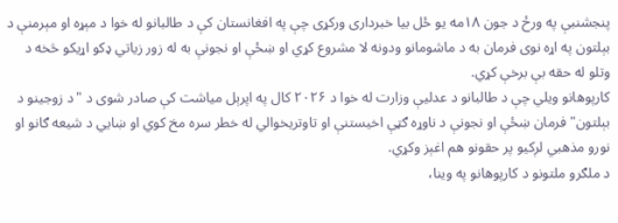پنجشنبې په ورځ د جون ۱۸مه یو ځل بیا خبرداری ورکړی چې په افغانستان کې د طالبانو له خوا د مېړه او مېرمنې د بېلتون په اړه نوی فرمان به د ماشومانو ودونه لا مشروع کړي او ښځې او نجونې به له زور زیاتي ډکو اړیکو څخه د وتلو له حقه بې برخې کړي.
کارپوهانو ویلي چې د طالبانو د عدلیې وزارت له خوا د ۲۰۲۶ کال په اپرېل میاشت کې صادر شوی د "د زوجینو د بېلتون" فرمان ښځې او نجونې د ناوړه ګټې اخیستنې او تاوتریخوالي له خطر سره مخ کوي او ښایي د شیعه ګانو او نورو مذهبي لږکیو پر حقونو هم اغېز وکړي.
د ملګرو ملتونو د کارپوهانو په وینا،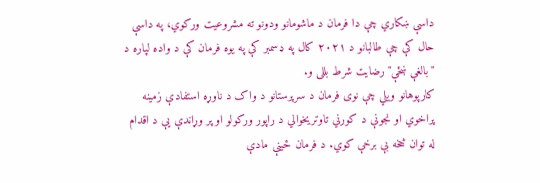داسې ښکاري چې دا فرمان د ماشومانو ودونو ته مشروعیت ورکوي، په داسې حال کې چې طالبانو د ۲۰۲۱ کال په ډسمبر کې په یوه فرمان کې د واده لپاره د "بالغې ښځې" رضایت شرط بللی و.
کارپوهانو ویلي چې نوی فرمان د سرپرستانو د واک د ناوړه استفادې زمینه پراخوي او نجونې د کورني تاوتریخوالي د راپور ورکولو او پر وړاندې یې د اقدام له توان څخه بې برخې کوي. د فرمان ځینې مادې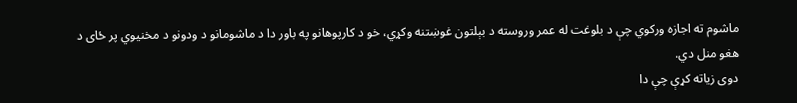ماشوم ته اجازه ورکوي چې د بلوغت له عمر وروسته د بېلتون غوښتنه وکړي، خو د کارپوهانو په باور دا د ماشومانو د ودونو د مخنیوي پر ځای د هغو منل دي.
دوی زیاته کړې چې دا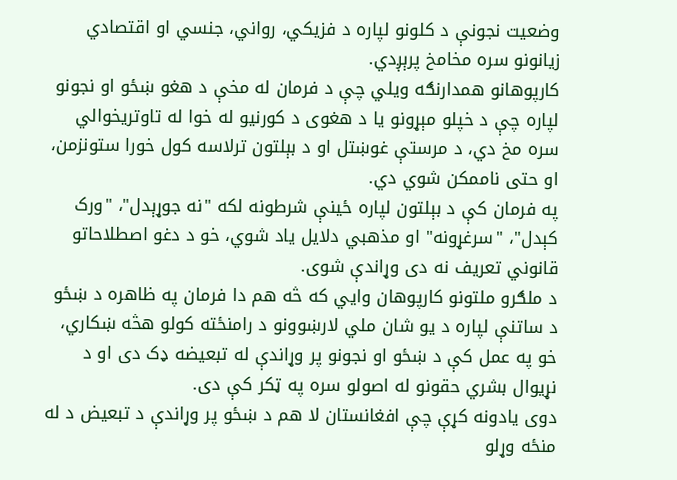وضعیت نجونې د کلونو لپاره د فزیکي، رواني، جنسي او اقتصادي زیانونو سره مخامخ پرېږدي.
کارپوهانو همدارنګه ویلي چې د فرمان له مخې د هغو ښځو او نجونو لپاره چې د خپلو مېړونو یا د هغوی د کورنیو له خوا له تاوتریخوالي سره مخ دي، د مرستې غوښتل او د بېلتون ترلاسه کول خورا ستونزمن، او حتی ناممکن شوي دي.
په فرمان کې د بېلتون لپاره ځینې شرطونه لکه "نه جوړېدل"، "ورک کېدل"، "سرغړونه" او مذهبي دلایل یاد شوي، خو د دغو اصطلاحاتو قانوني تعریف نه دی وړاندې شوی.
د ملګرو ملتونو کارپوهان وايي که څه هم دا فرمان په ظاهره د ښځو د ساتنې لپاره د یو شان ملي لارښوونو د رامنځته کولو هڅه ښکاري، خو په عمل کې د ښځو او نجونو پر وړاندې له تبعیضه ډک دی او د نړیوال بشري حقونو له اصولو سره په ټکر کې دی.
دوی یادونه کړې چې افغانستان لا هم د ښځو پر وړاندې د تبعیض د له منځه وړلو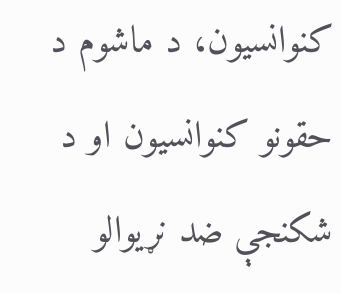کنوانسیون، د ماشوم د حقونو کنوانسیون او د شکنجې ضد نړیوالو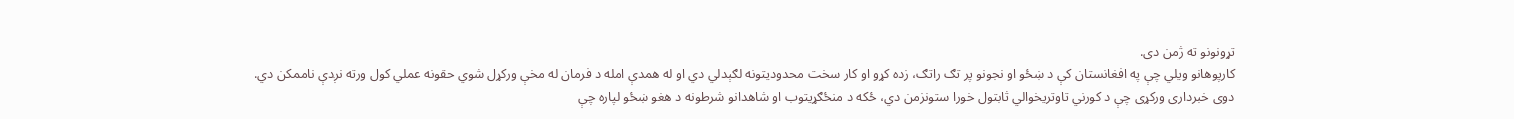تړونونو ته ژمن دی.
کارپوهانو ویلي چې په افغانستان کې د ښځو او نجونو پر تګ راتګ، زده کړو او کار سخت محدودیتونه لګېدلي دي او له همدې امله د فرمان له مخې ورکړل شوي حقونه عملي کول ورته نږدې ناممکن دي.
دوی خبرداری ورکړی چې د کورني تاوتریخوالي ثابتول خورا ستونزمن دي، ځکه د منځګړیتوب او شاهدانو شرطونه د هغو ښځو لپاره چې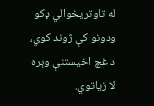له تاوتریخوالي ډکو ودونو کې ژوند کوي، د غچ اخیستنې وېره لا زیاتوي.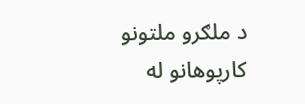د ملګرو ملتونو کارپوهانو له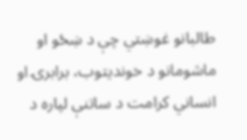طالبانو غوښتي چې د ښځو او ماشومانو د خوندیتوب، برابرۍ او انساني کرامت د ساتنې لپاره د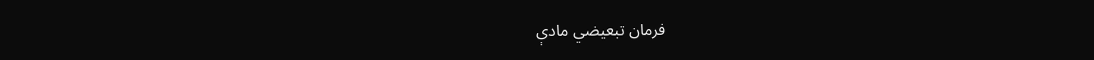فرمان تبعیضي مادې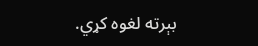بېرته لغوه کړي.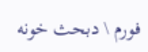فورم \ دبحث خونه